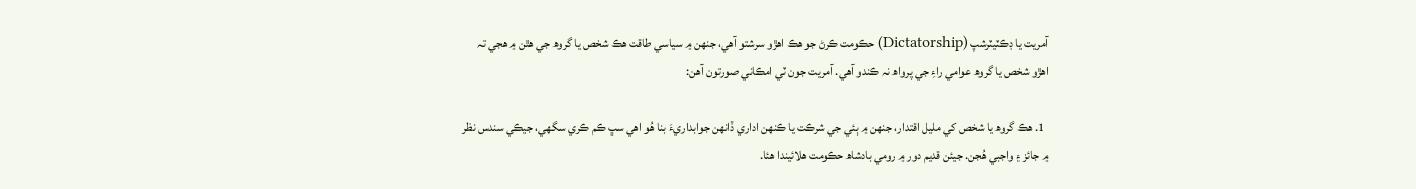آمريت يا ڊڪٽيٽرشپ (Dictatorship) حڪومت ڪرڻ جو هڪ اهڙو سرشتو آهي، جنھن ۾ سياسي طاقت هڪ شخص يا گروھ جي هٿن ۾ هجي تہ اهڙو شخص يا گروھ عوامي راءِ جي پرواھ نہ ڪندو آهي. آمريت جون ٽي امڪاني صورتون آهن:

  1. هڪ گروھ يا شخص کي مليل اقتدار، جنھن ۾ ٻئي جي شرڪت يا ڪنھن اداري ڏانھن جوابداريءَ بنا هُو اهي سڀ ڪم ڪري سگهي، جيڪي سندس نظر ۾ جائز ۽ واجبي هُجن. جيئن قديم دور ۾ رومي بادشاھ حڪومت هلائيندا هئا.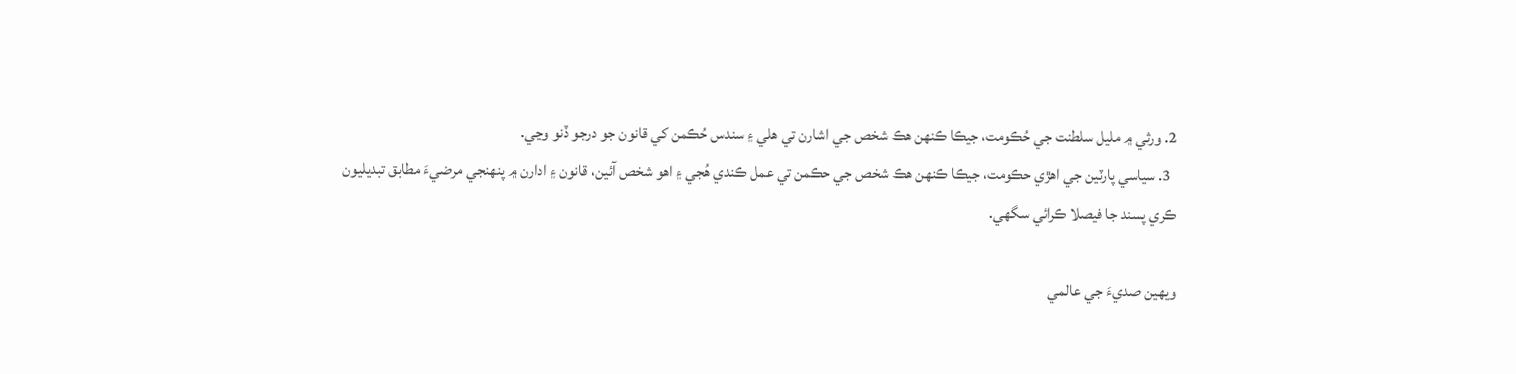2. ورثي ۾ مليل سلطنت جي حُڪومت، جيڪا ڪنھن هڪ شخص جي اشارن تي هلي ۽ سندس حُڪمن کي قانون جو درجو ڏنو وڃي.
  3. سياسي پارٽين جي اهڙي حڪومت، جيڪا ڪنھن هڪ شخص جي حڪمن تي عمل ڪندي هُجي ۽ اهو شخص آئين، قانون ۽ ادارن ۾ پنھنجي مرضيءَ مطابق تبديليون ڪري پسند جا فيصلا ڪرائي سگهي.

ويھين صديءَ جي عالمي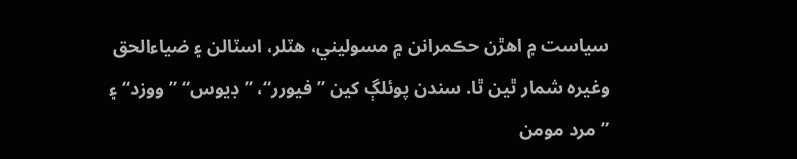سياست ۾ اهڙن حڪمرانن ۾ مسوليني، هٽلر، اسٽالن ۽ ضياءالحق وغيره شمار ٿين ٿا. سندن پوئلڳ کين ”فيورر“، ”ڊيوس“ ”ووزد“ ۽ ”مرد مومن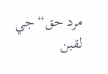مرد حق“ جي لقبن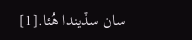سان سڏيندا هُئا.[1]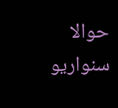حوالا سنواريو